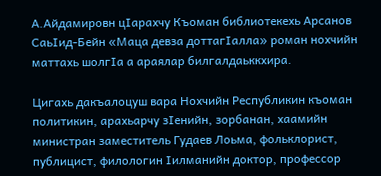А.Айдамировн цIарахчу Къоман библиотекехь Арсанов СаьIид-Бейн «Маца девза доттагIалла» роман нохчийн маттахь шолгIа а араялар билгалдаьккхира.

Цигахь дакъалоцуш вара Нохчийн Республикин къоман политикин, арахьарчу зIенийн, зорбанан, хаамийн министран заместитель Гудаев Лоьма, фольклорист, публицист, филологин Iилманийн доктор, профессор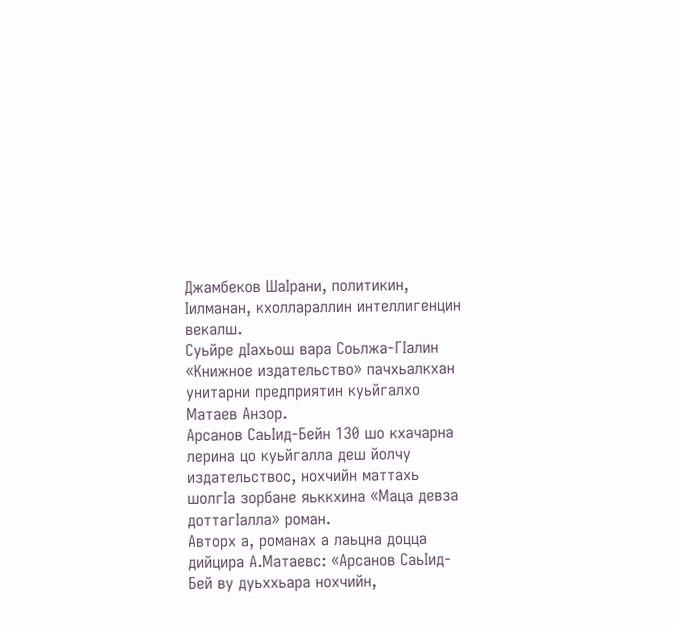Джамбеков ШаIрани, политикин, Iилманан, кхоллараллин интеллигенцин векалш.
Суьйре дIахьош вара Соьлжа-ГIалин «Книжное издательство» пачхьалкхан унитарни предприятин куьйгалхо Матаев Анзор.
Арсанов СаьIид-Бейн 130 шо кхачарна лерина цо куьйгалла деш йолчу издательствос, нохчийн маттахь шолгIа зорбане яьккхина «Маца девза доттагIалла» роман.
Авторх а, романах а лаьцна доцца дийцира А.Матаевс: «Арсанов СаьIид-Бей ву дуьххьара нохчийн,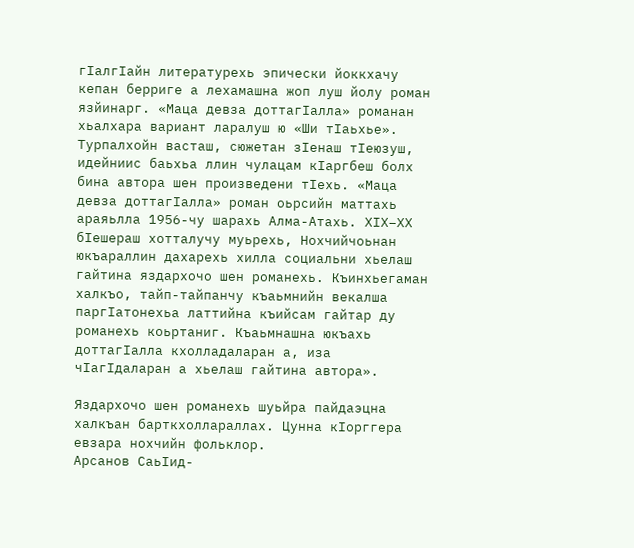гIалгIайн литературехь эпически йоккхачу кепан берриге а лехамашна жоп луш йолу роман язйинарг. «Маца девза доттагIалла» романан хьалхара вариант ларалуш ю «Ши тIаьхье». Турпалхойн васташ, сюжетан зIенаш тIеюзуш, идейниис баьхьа ллин чулацам кIаргбеш болх бина автора шен произведени тIехь. «Маца девза доттагIалла» роман оьрсийн маттахь араяьлла 1956-чу шарахь Алма-Атахь. ХIХ–ХХ бIешераш хотталучу муьрехь, Нохчийчоьнан юкъараллин дахарехь хилла социальни хьелаш гайтина яздархочо шен романехь. Къинхьегаман халкъо, тайп-тайпанчу къаьмнийн векалша паргIатонехьа латтийна къийсам гайтар ду романехь коьртаниг. Къаьмнашна юкъахь доттагIалла кхолладаларан а, иза чIагIдаларан а хьелаш гайтина автора».

Яздархочо шен романехь шуьйра пайдаэцна халкъан барткхоллараллах. Цунна кIорггера евзара нохчийн фольклор.
Арсанов СаьIид-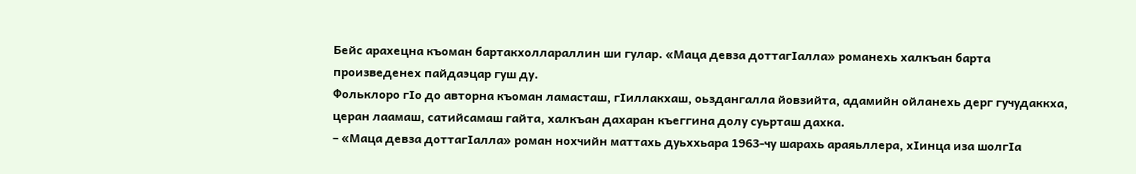Бейс арахецна къоман бартакхоллараллин ши гулар. «Маца девза доттагIалла» романехь халкъан барта произведенех пайдаэцар гуш ду.
Фольклоро гIо до авторна къоман ламасташ, гIиллакхаш, оьздангалла йовзийта, адамийн ойланехь дерг гучудаккха, церан лаамаш, сатийсамаш гайта, халкъан дахаран къеггина долу суьрташ дахка.
– «Маца девза доттагIалла» роман нохчийн маттахь дуьххьара 1963-чу шарахь араяьллера, хIинца иза шолгIа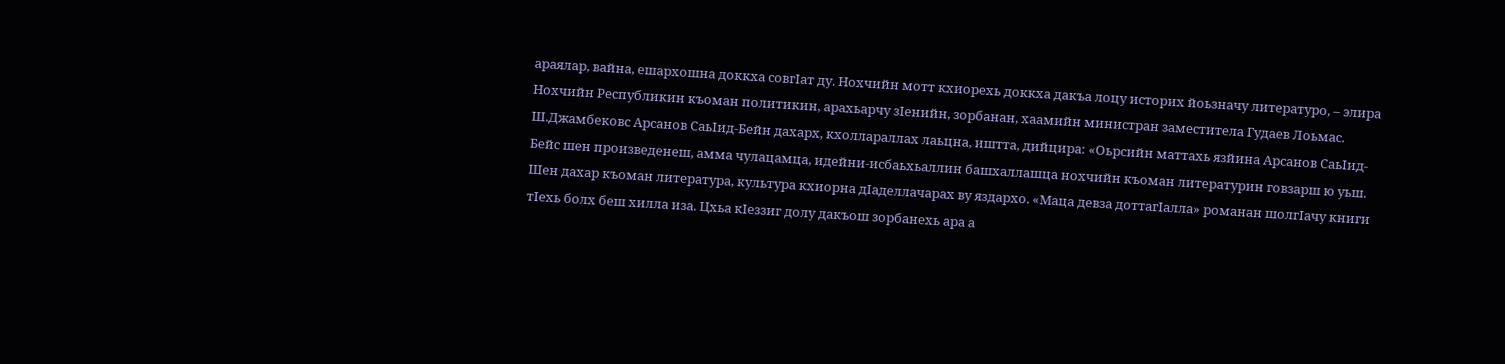араялар, вайна, ешархошна доккха совгIат ду. Нохчийн мотт кхиорехь доккха дакъа лоцу историх йоьзначу литературо, – элира Нохчийн Республикин къоман политикин, арахьарчу зIенийн, зорбанан, хаамийн министран заместитела Гудаев Лоьмас.
Ш.Джамбековс Арсанов СаьIид-Бейн дахарх, кхоллараллах лаьцна, иштта, дийцира: «Оьрсийн маттахь язйина Арсанов СаьIид-Бейс шен произведенеш, амма чулацамца, идейни-исбаьхьаллин башхаллашца нохчийн къоман литературин говзарш ю уьш. Шен дахар къоман литература, культура кхиорна дIаделлачарах ву яздархо. «Маца девза доттагIалла» романан шолгIачу книги тIехь болх беш хилла иза. Цхьа кIеззиг долу дакъош зорбанехь ара а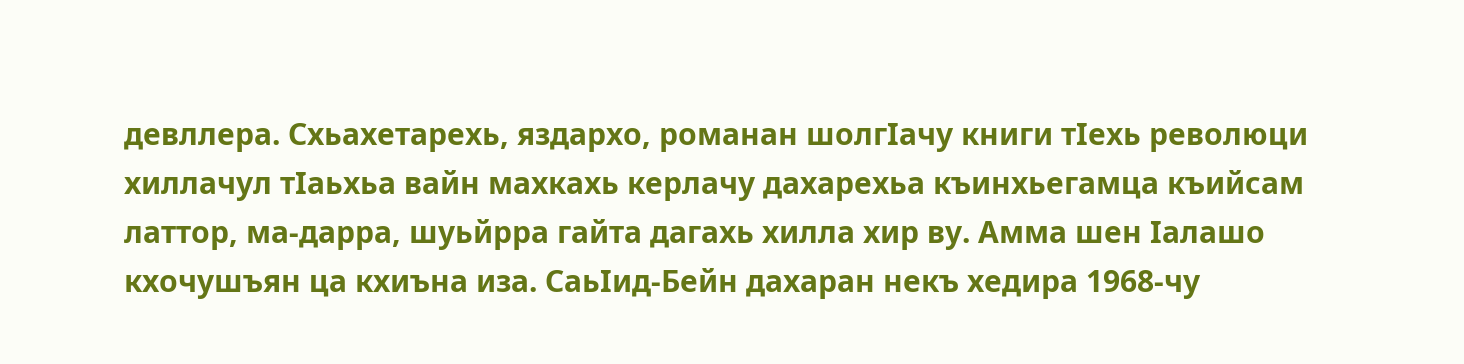девллера. Схьахетарехь, яздархо, романан шолгIачу книги тIехь революци хиллачул тIаьхьа вайн махкахь керлачу дахарехьа къинхьегамца къийсам латтор, ма-дарра, шуьйрра гайта дагахь хилла хир ву. Амма шен Iалашо кхочушъян ца кхиъна иза. СаьIид-Бейн дахаран некъ хедира 1968-чу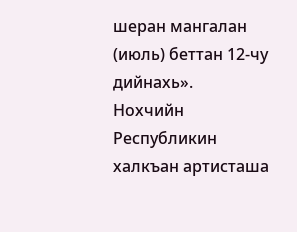шеран мангалан (июль) беттан 12-чу дийнахь».
Нохчийн Республикин халкъан артисташа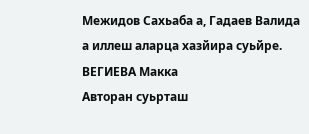Межидов Сахьаба а, Гадаев Валида а иллеш аларца хазйира суьйре.
ВЕГИЕВА Макка
Авторан суьрташ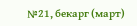№21, бекарг (март)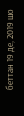беттан 19 де, 2019 шо